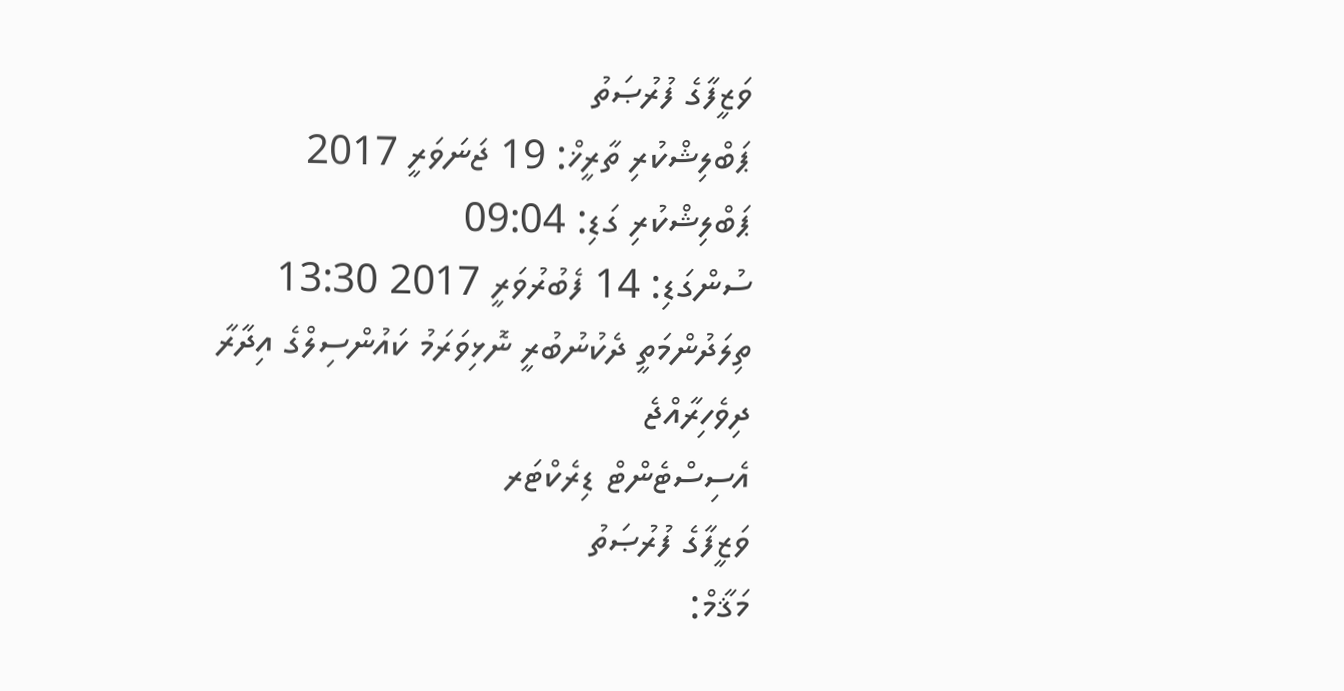ވަޒީފާގެ ފުރުޞަތު
ޕަބްލިޝްކުރި ތާރީޚް: 19 ޖަނަވަރީ 2017
ޕަބްލިޝްކުރި ގަޑި: 09:04
ސުންގަޑި: 14 ފެބުރުވަރީ 2017 13:30
ތިލަދުންމަތީ ދެކުނުބުރީ ނޮޅިވަރަމު ކައުންސިލްގެ އިދާރާ
ދިވެހިރާއްޖެ
އެސިސްޓެންޓް ޑިރެކްޓަރ
ވަޒީފާގެ ފުރުޞަތު
މަޤާމް: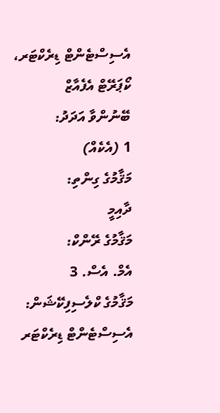އެސިސްޓެންޓް ޑިރެކްޓަރ، ކޯޕަރޭޓް އެފެއާޒް
ބޭނުންވާ އަދަދު:
1 (އެކެއް)
މަޤާމުގެ ގިންތި:
ދާއިމީ
މަޤާމުގެ ރޭންކް:
އެމް. އެސް. 3
މަޤާމުގެ ކްލެސިފިކޭޝަން:
އެސިސްޓެންޓް ޑިރެކްޓަރ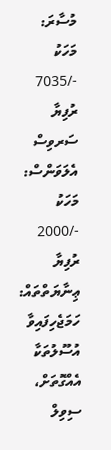މުސާރަ:
މަހަކު -/7035 ރުފިޔާ
ސަރވިސް އެލަވަންސް:
މަހަކު -/2000 ރުފިޔާ
ޢިނާޔަތްތައް:
ހަމަޖެހިފައިވާ އުސޫލުތަކާ އެއްގޮތަށް، ސިވިލް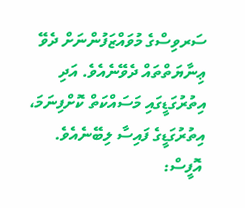ސަރވިސްގެ މުވައްޒަފުންނަށް ދެވޭ ޢިނާޔަތްތައް ދެވޭނެއެވެ. އަދި އިތުރުގަޑީގައި މަސައްކަތް ކޮށްފިނަމަ، އިތުރުގަޑީގެ ފައިސާ ލިބޭނެއެވެ.
 އޮފީސް: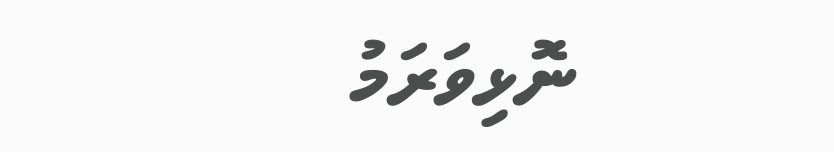ނޮޅިވަރަމު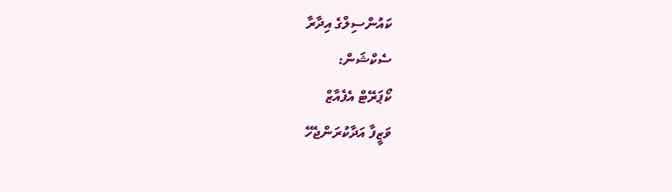ކައުންސިލްގެ އިދާރާ
ސެކްޝަން:
ކޯޕަރޭޓް އެފެއާޒް
ވަޒީފާ އަދާކުރަންޖެހޭ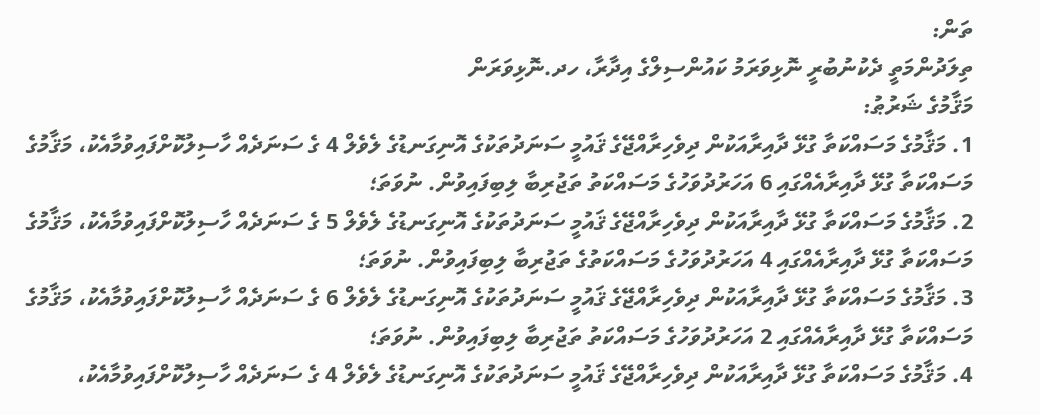ތަން:
ތިލަދުންމަތީ ދެކުނުބުރީ ނޮޅިވަރަމު ކައުންސިލްގެ އިދާރާ، ހދ.ނޮޅިވަރަން
މަޤާމުގެ ޝަރުޠު:
1. މަޤާމުގެ މަސައްކަތާ ގުޅޭ ދާއިރާއަކުން ދިވެހިރާއްޖޭގެ ޤައުމީ ސަނަދުތަކުގެ އޮނިގަނޑުގެ ލެވެލް 4 ގެ ސަނަދެއް ހާސިލުކޮށްފައިވުމާއެކު، މަޤާމުގެ މަސައްކަތާ ގުޅޭ ދާއިރާއެއްގައި 6 އަހަރުދުވަހުގެ މަސައްކަތު ތަޖުރިބާ ލިބިފައިވުން. ނުވަތަ؛
2. މަޤާމުގެ މަސައްކަތާ ގުޅޭ ދާއިރާއަކުން ދިވެހިރާއްޖޭގެ ޤައުމީ ސަނަދުތަކުގެ އޮނިގަނޑުގެ ލެވެލް 5 ގެ ސަނަދެއް ހާސިލުކޮށްފައިވުމާއެކު، މަޤާމުގެ މަސައްކަތާ ގުޅޭ ދާއިރާއެއްގައި 4 އަހަރުދުވަހުގެ މަސައްކަތުގެ ތަޖުރިބާ ލިބިފައިވުން. ނުވަތަ؛
3. މަޤާމުގެ މަސައްކަތާ ގުޅޭ ދާއިރާއަކުން ދިވެހިރާއްޖޭގެ ޤައުމީ ސަނަދުތަކުގެ އޮނިގަނޑުގެ ލެވެލް 6 ގެ ސަނަދެއް ހާސިލުކޮށްފައިވުމާއެކު، މަޤާމުގެ މަސައްކަތާ ގުޅޭ ދާއިރާއެއްގައި 2 އަހަރުދުވަހުގެ މަސައްކަތު ތަޖުރިބާ ލިބިފައިވުން. ނުވަތަ؛
4. މަޤާމުގެ މަސައްކަތާ ގުޅޭ ދާއިރާއަކުން ދިވެހިރާއްޖޭގެ ޤައުމީ ސަނަދުތަކުގެ އޮނިގަނޑުގެ ލެވެލް 4 ގެ ސަނަދެއް ހާސިލުކޮށްފައިވުމާއެކު،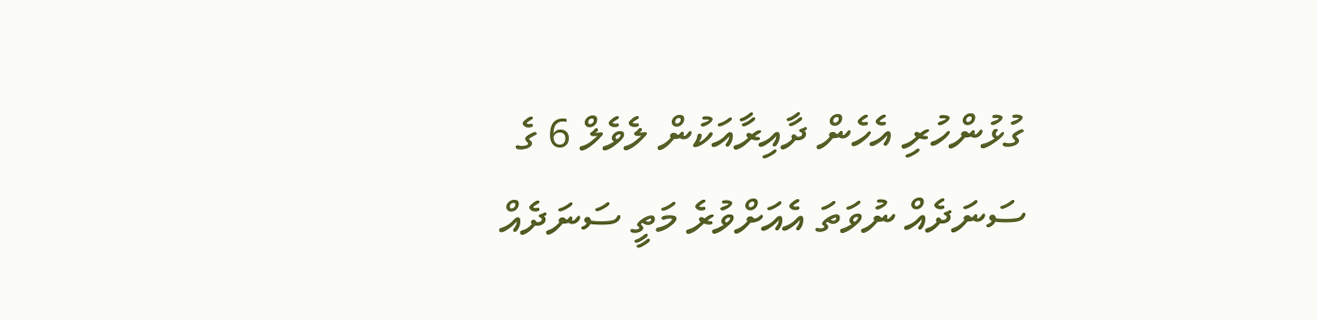ގުޅުންހުރި އެހެން ދާއިރާއަކުން ލެވެލް 6 ގެ ސަނަދެއް ނުވަތަ އެއަށްވުރެ މަތީ ސަނަދެއް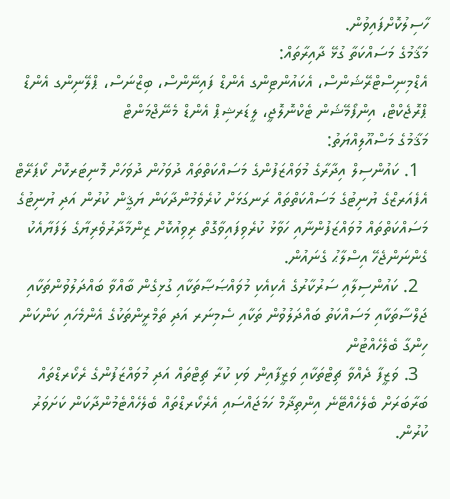ހާސިލުކޮށްފައިވުން.
މަޤާމުގެ މަސައްކަތާ ގުޅޭ ދާއިރާތައް:
އެޑްމިނިސްޓްރޭޝަންސް، އެކައުންޓިންގ އެންޑް ފައިނޭންސް، ބިޒްނަސް، ޕްލޭނިންގ އެންޑް ޕްރޮޖެކްޓް، އިންފޯމޭޝަން ޓެކްނޮލޮޖީ، ލީޑަރޝިޕް އެންޑް މެނޭޖްމަންޓް
މަޤާމުގެ މަސްއޫލިއްޔަތު:
  1. ކައުންސިލް އިދާރާގެ މުވައްޒަފުންގެ މަސައްކަތްތައް ދުވަހުން ދުވަހަށް މޮނިޓަރކޮށް ކޯޕަރޭޓް އެފެއަރޒްގެ ޔުނިޓުގެ މަސައްކަތްތައް ރަނގަޅަށް ކުރެވެމުންދާކަން ޔަޤީން ކުރުން އަދި ޔުނިޓުގެ މަސައްކަތްތައް މުވައްޒަފުންނާއި ހަވާޅު ކުރެވިފައިވާގޮތް ރިވިއުކޮށް ޒިންމާދާރުވެރިޔާގެ ލަފަޔާއެކު ގެންނަންޖެހޭ އިސްލާޙު ގެނައުން.
  2. ކައުންސިލާއި ސަރުކާރުގެ އެކިއެކި މުވައްޞަޞާތަކާއި ގުޅިގެން ބާއްވާ ބައްދަލުވުންތަކާއި ޖަލްސާތަކާއި މަސައްކަތު ބައްދަލުވުން ތަކާއި ސެމިނަރ އަދި ތަމްރީންތަކުގެ އެންމެހައި ކަންކަން ހިންގާ ބެލެހެއްޓުން
  3. ވަޒީފާ ދެއްވާ ޗިޓްތަކާއި ވަޒީފާއިން ވަކި ކުރާ ޗިޓްތައް އަދި މުވައްޒަފުންގެ ރެކޯރޑްތައް ބަރާބަރަށް ބެލެހެއްޓޭނެ އިންތިޛާމް ހަމަޖައްސައި އެރެކޯރޑްތައް ބެލެހެއްޓެމުންދާކަން ކަށަވަރު ކުރުން.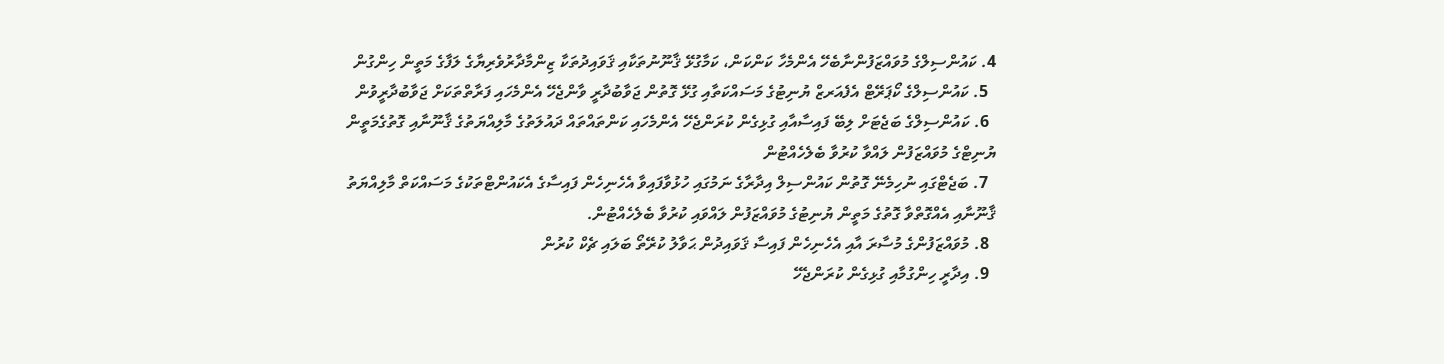4. ކައުންސިލްގެ މުވައްޒަފުންނާބެހޭ އެންމެހާ ކަންކަން، ކަމާގުޅޭ ޤާނޫނުތަކާއި ޤަވައިދުތަކާ ޒިންމާދާރުވެރިޔާގެ ލަފާގެ މަތީން ހިންގުން
  5. ކައުންސިލްގެ ކޯޕަރޭޓް އެފެއަރޒް ޔުނިޓުގެ މަސައްކަތާއި ގުޅޭ ގޮތުން ޖަވާބުދާރީ ވާންޖެހޭ އެންމެހައި ފަރާތްތަކަށް ޖަވާބުދާރީވުން
  6. ކައުންސިލްގެ ބަޖެޓަށް ލިބޭ ފައިސާއާއި ގުޅިގެން ކުރަންޖެހޭ އެންމެހައި ކަންތައްތައް ދައުލަތުގެ މާލިއްޔަތުގެ ޤާނޫނާއި ގޮތުގެމަތީން ޔުނިޓްގެ މުވައްޒަފުން ލައްވާ ކުރުވާ ބެލެހެއްޓުން
  7. ބަޖެޓްގައި ނުހިމެނޭ ގޮތުން ކައުންސިލް އިދާރާގެ ނަމުގައި ހުޅުވާފައިވާ އެހެނިހެން ފައިސާގެ އެކައުންޓްތަކުގެ މަސައްކަތް މާލިއްޔަތު ޤާނޫނާއި އެއްގޮތްވާ ގޮތުގެ މަތީން ޔުނިޓުގެ މުވައްޒަފުން ލައްވައި ކުރުވާ ބެލެހެއްޓުން.
  8. މުވައްޒަފުންގެ މުސާރަ އާއި އެހެނިހެން ފައިސާ ޤަވައިދުން ޙަވާލު ކުރޭތޯ ބަލައި ޗެކް ކުރުން
  9. އިދާރީ ހިންގުމާއި ގުޅިގެން ކުރަންޖެހޭ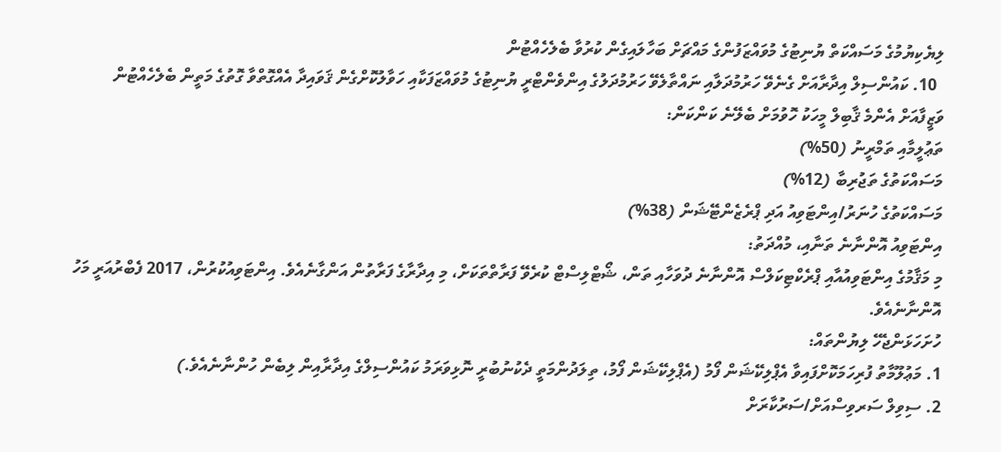ލިޔެކިޔުމުގެ މަސައްކަތް ޔުނިޓުގެ މުވައްޒަފުންގެ މައްޗަށް ބަހާލައިގެން ކުރުވާ ބެލެހެއްޓުން
  10. ކައުންސިލް އިދާރާއަށް ގެނެވޭ ހަރުމުދަލާއި ނައްތާލެވޭ ހަރުމުދަލުގެ އިންވެންޓްރީ ޔުނިޓުގެ މުވައްޒަފަކާއި ހަވާލުކޮށްގެން ޤަވައިދާ އެއްގޮތްވާ ގޮތުގެ މަތީން ބެލެހެއްޓުން
ވަޒީފާއަށް އެންމެ ޤާބިލް މީހަކު ހޮވުމަށް ބެލޭނެ ކަންކަން:
ތަޢުލީމާއި ތަމްރީނު (50%)
މަސައްކަތުގެ ތަޖުރިބާ (12%)
މަސައްކަތުގެ ހުނަރު/އިންޓަވިއު އަދި ޕްރެޒެންޓޭޝަން (38%)
އިންޓަވިއު އޮންނާނެ ތަނާއި، މުއްދަތު:
މި މަޤާމުގެ އިންޓަވިއުއާއި ޕްރެކްޓިކަލްސް އޮންނާނެ ދުވަހާއި ތަން، ޝޯޓްލިސްޓް ކުރެވޭ ފަރާތްތަކަށް، މި އިދާރާގެ ފަރާތުން އަންގާނެއެވެ. އިންޓަވިއުކުރުން، 2017 ފެބްރުއަރީ މަހު އޮންނާނެއެވެ.
ހުށަހަޅަންޖެހޭ ލިޔުންތައް:
1. މަޢުލޫމާތު ފުރިހަމަކޮށްފައިވާ އެޕްލިކޭޝަން ފޯމު (އެޕްލިކޭޝަން ފޯމު، ތިލަދުންމަތީ ދެކުނުބުރީ ނޮޅިވަރަމު ކައުންސިލްގެ އިދާރާއިން ލިބެން ހުންނާނެއެވެ.)
2. ސިވިލް ސަރވިސްއަށް/ސަރުކާރަށް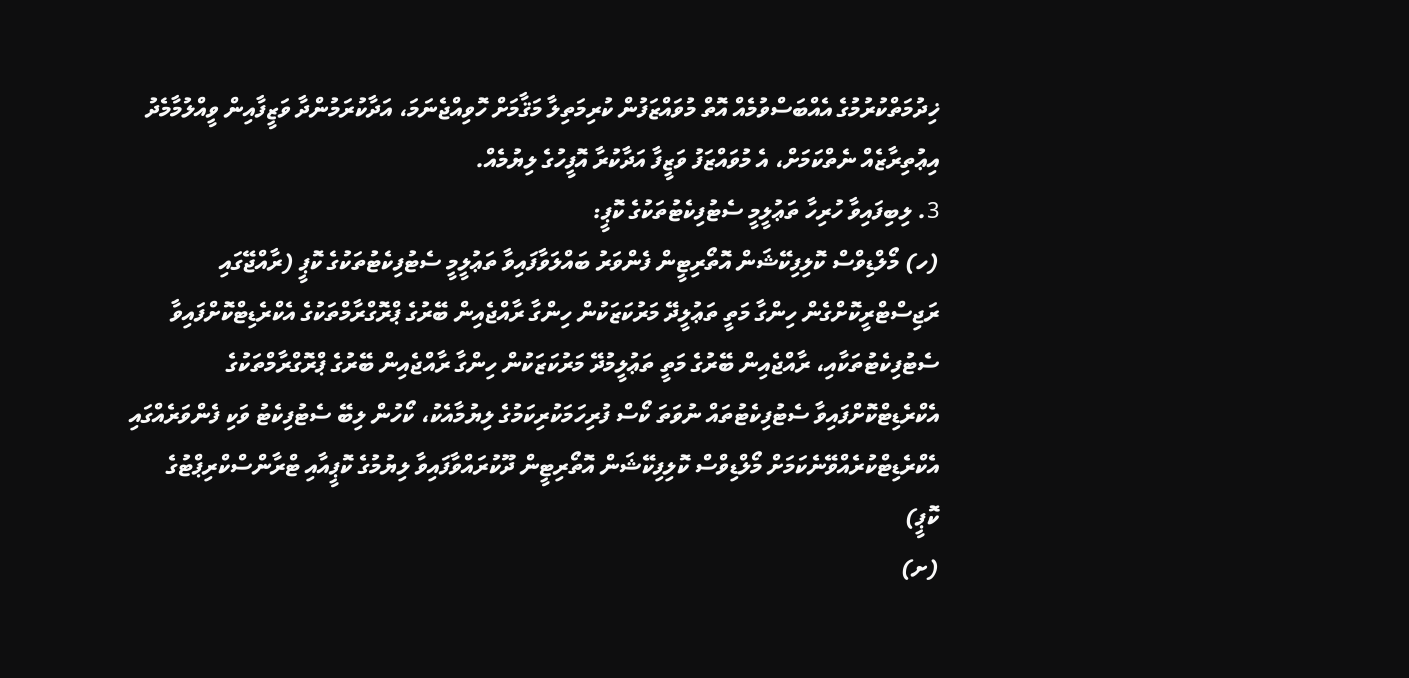ޚިދުމަތްކުރުމުގެ އެއްބަސްވުމެއް އޮތް މުވައްޒަފުން ކުރިމަތިލާ މަޤާމަށް ހޮވިއްޖެނަމަ، އަދާކުރަމުންދާ ވަޒީފާއިން ވީއްލުމާމެދު އިޢުތިރާޒެއް ނެތްކަމަށް، އެ މުވައްޒަފު ވަޒީފާ އަދާކުރާ އޮފީހުގެ ލިޔުމެއް.
3. ލިބިފައިވާ ހުރިހާ ތަޢުލީމީ ސެޓުފިކެޓުތަކުގެ ކޮޕީ:
(ހ) މޯލްޑިވްސް ކޮލިފިކޭޝަން އޮތޯރިޓީން ފެންވަރު ބައްލަވާފައިވާ ތަޢުލީމީ ސެޓުފިކެޓުތަކުގެ ކޮޕީ (ރާއްޖޭގައި ރަޖިސްޓްރީކޮށްގެން ހިންގާ މަތީ ތަޢުލީދޭ މަރުކަޒަކުން ހިންގާ ރާއްޖެއިން ބޭރުގެ ޕްރޮގްރާމްތަކުގެ އެކްރެޑިޓްކޮށްފައިވާ ސެޓުފިކެޓުތަކާއި، ރާއްޖެއިން ބޭރުގެ މަތީ ތަޢުލީމުދޭ މަރުކަޒަކުން ހިންގާ ރާއްޖެއިން ބޭރުގެ ޕްރޮގްރާމްތަކުގެ އެކްރެޑިޓްކޮށްފައިވާ ސެޓުފިކެޓުތައް ނުވަތަ ކޯސް ފުރިހަމަކުރިކަމުގެ ލިޔުމާއެކު، ކޯހުން ލިބޭ ސެޓުފިކެޓު ވަކި ފެންވަރެއްގައި އެކްރެޑިޓްކުރެއްވޭނެކަމަށް މޯލްޑިވްސް ކޮލިފިކޭޝަން އޮތޯރިޓީން ދޫކުރައްވާފައިވާ ލިޔުމުގެ ކޮޕީއާއި ޓްރާންސްކްރިޕްޓުގެ ކޮޕީ)
(ށ)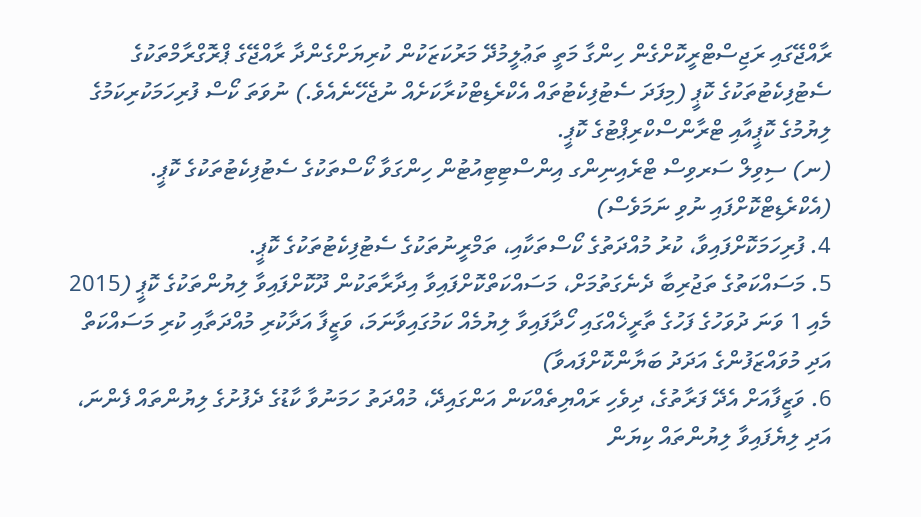ރާއްޖޭގައި ރަޖިސްޓްރީކޮށްގެން ހިންގާ މަތީ ތަޢުލީމުދޭ މަރުކަޒަކުން ކުރިޔަށްގެންދާ ރާއްޖޭގެ ޕްރޮގްރާމްތަކުގެ ސެޓުފިކެޓުތަކުގެ ކޮޕީ (މިފަދަ ސެޓުފިކެޓުތައް އެކްރެޑިޓްކުރާކަށެއް ނުޖެހޭނެއެވެ.) ނުވަތަ ކޯސް ފުރިހަމަކުރިކަމުގެ ލިޔުމުގެ ކޮޕީއާއި ޓްރާންސްކްރިޕްޓުގެ ކޮޕީ.
(ނ) ސިވިލް ސަރވިސް ޓްރެއިނިންގ އިންސްޓިޓިއުޓުން ހިންގަވާ ކޯސްތަކުގެ ސެޓުފިކެޓުތަކުގެ ކޮޕީ. (އެކްރެޑިޓްކޮށްފައި ނުވި ނަމަވެސް)
4. ފުރިހަމަކޮށްފައިވާ، ކުރު މުއްދަތުގެ ކޯސްތަކާއި، ތަމްރީނުތަކުގެ ސެޓުފިކެޓުތަކުގެ ކޮޕީ.
5. މަސައްކަތުގެ ތަޖުރިބާ ދެނެގަތުމަށް، މަސައްކަތްކޮށްފައިވާ އިދާރާތަކުން ދޫކޮށްފައިވާ ލިޔުންތަކުގެ ކޮޕީ (2015 މެއި 1 ވަނަ ދުވަހުގެ ފަހުގެ ތާރީޚެއްގައި ހޯދާފައިވާ ލިޔުމެއް ކަމުގައިވާނަމަ، ވަޒީފާ އަދާކުރި މުއްދަތާއި ކުރި މަސައްކަތް އަދި މުވައްޒަފުންގެ އަދަދު ބަޔާންކޮށްފައވާ)
6. ވަޒީފާއަށް އެދޭ ފަރާތުގެ، ދިވެހި ރައްޔިތެއްކަން އަންގައިދޭ، މުއްދަތު ހަމަނުވާ ކާޑުގެ ދެފުށުގެ ލިޔުންތައް ފެންނަ، އަދި ލިޔެފައިވާ ލިޔުންތައް ކިޔަން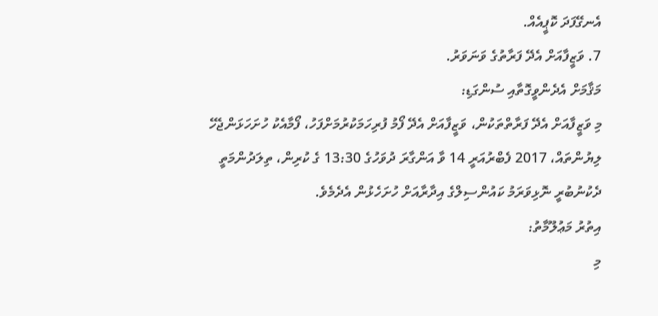އެނގޭފަދަ ކޮޕީއެއް.
7. ވަޒީފާއަށް އެދޭ ފަރާތުގެ ވަނަވަރު.
މަޤާމަށް އެދެންވީގޮތާއި ސުންގަޑި:
މި ވަޒީފާއަށް އެދޭ ފަރާތްތަކުން، ވަޒީފާއަށް އެދޭ ފޯމު ފުރިހަމަކުރުމަށްފަހު، ފޯމާއެކު ހުށަހަޅަންޖެހޭ ލިޔުންތައް، 2017 ފެބްރުއަރީ 14 ވާ އަންގާރަ ދުވަހުގެ 13:30 ގެ ކުރިން، ތިލަދުންމަތީ ދެކުނުބުރީ ނޮޅިވަރަމު ކައުންސިލްގެ އިދާރާއަށް ހުށަހެޅުން އެދެމެވެ.
އިތުރު މަޢުލޫމާތު:
މި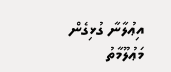އިޢުލާނާ ގުޅިގެން މަޢުލޫމާތު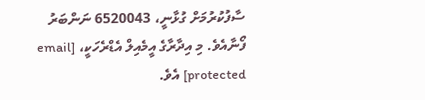ސާފުކުރުމަށް ގުޅާނީ، 6520043 ނަންބަރު ފޯނާއެވެ. މި އިދާރާގެ އީމެއިލް އެޑްރެހަކީ، [email protected] އެވެ.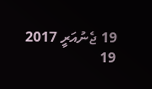19 ޖެނުއަރީ 2017
19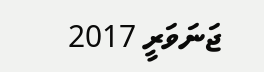ޖަނަވަރީ 2017